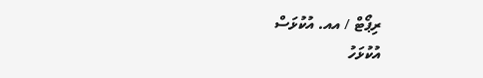ރިޕޯޓް / އއ. އުކުޅަސް
އުކުޅަހު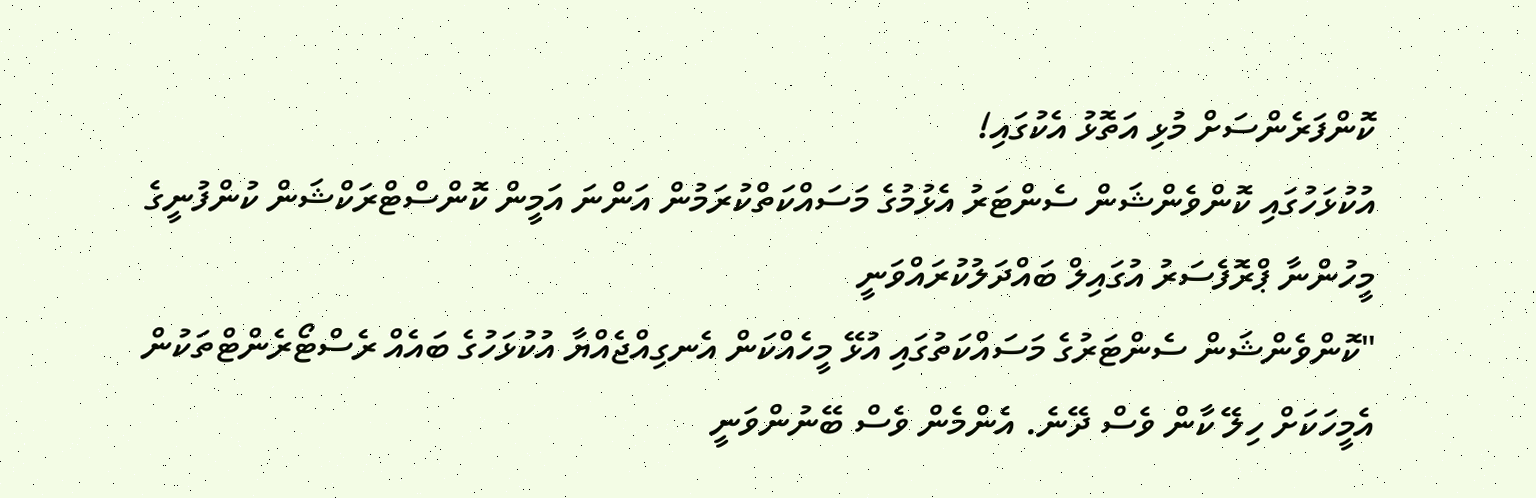ކޮންފަރެންސަށް މުޅި އަތޮޅު އެކުގައި!
އުކުޅަހުގައި ކޮންވެންޝަން ސެންޓަރު އެޅުމުގެ މަސައްކަތްކުރަމުން އަންނަ އަމީން ކޮންސްޓްރަކްޝަން ކުންފުނީގެ މީހުންނާ ޕްރޮފެސަރު އުގައިލް ބައްދަލުކުރައްވަނީ
"ކޮންވެންޝަން ސެންޓަރުގެ މަސައްކަތުގައި އުޅޭ މީހެއްކަން އެނގިއްޖެއްޔާ އުކުޅަހުގެ ބައެއް ރެސްޓޯރެންޓްތަކުން އެމީހަކަށް ހިލޭ ކާން ވެސް ދޭނެ. އެންމެން ވެސް ބޭނުންވަނީ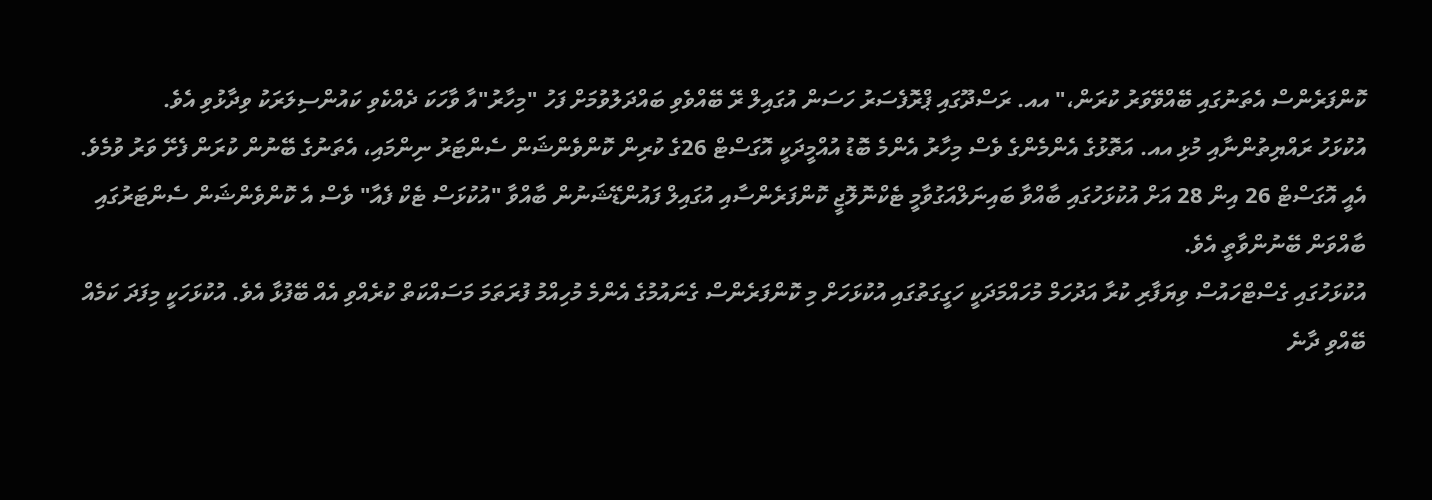ކޮންފަރެންސް އެތަނުގައި ބޭއްވޭވަރު ކުރަން،" އއ. ރަސްދޫގައި ޕްރޮފެސަރު ހަސަން އުގައިލް ރޭ ބޭއްވެވި ބައްދަލުވުމަށް ފަހު "މިހާރު"އާ ވާހަކަ ދެއްކެވި ކައުންސިލަރަކު ވިދާޅުވި އެވެ.
އުކުޅަހު ރައްޔިތުންނާއި މުޅި އއ. އަތޮޅުގެ އެންމެންގެ ވެސް މިހާރު އެންމެ ބޮޑު އުއްމީދަކީ އޮގަސްޓް 26ގެ ކުރިން ކޮންވެންޝަން ސެންޓަރު ނިންމައި، އެތަނުގެ ބޭނުން ކުރަން ފެށޭ ވަރު ވުމެވެ. އެއީ އޮގަސްޓް 26 އިން 28 އަށް އުކުޅަހުގައި ބާއްވާ ބައިނަލްއަގުވާމީ ޓެކްނޮލޮޖީ ކޮންފަރެންސާއި އުގައިލް ފައުންޑޭޝަނުން ބާއްވާ "އުކުޅަސް ޓެކް ފެއާ" ވެސް އެ ކޮންވެންޝަން ސެންޓަރުގައި ބާއްވަން ބޭނުންވާތީ އެވެ.
އުކުޅަހުގައި ގެސްޓްހައުސް ވިޔަފާރި ކުރާ އަދުހަމް މުހައްމަދަކީ ހަގީގަތުގައި އުކުޅަހަށް މި ކޮންފަރެންސް ގެނައުމުގެ އެންމެ މުހިއްމު ފުރަތަމަ މަސައްކަތް ކުރެއްވި އެއް ބޭފުޅާ އެވެ. އުކުޅަހަކީ މިފަދަ ކަމެއް ބޭއްވި ދާނެ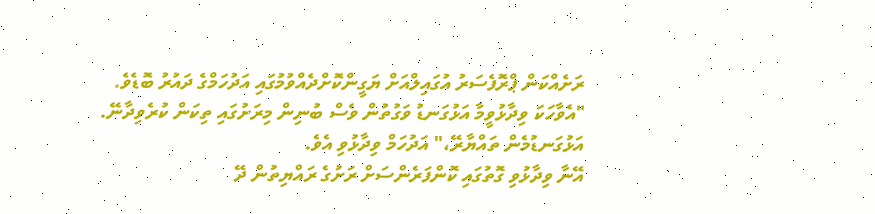ރަށެއްކަން ޕްރޮފެސަރު އުގައިލްއަށް ޔަގީންކޮށްދެއްވުމުގައި އަދުހަމްގެ ދައުރު ބޮޑެވެ.
"އެވާހަކަ ވިދާޅުވީމާ އަޅުގަނޑު ވަގުތުން ވެސް ބުނިން މިރަށުގައި ތިކަން ކުރެވިދާނޭ. އަޅުގަނޑުމެން ތައްޔާރޭ،" އަދުހަމް ވިދާޅުވި އެވެ.
އޭނާ ވިދާޅުވި ގޮތުގައި ކޮންފަރެންސަށް ރަށުގެ ރައްޔިތުން ދޭ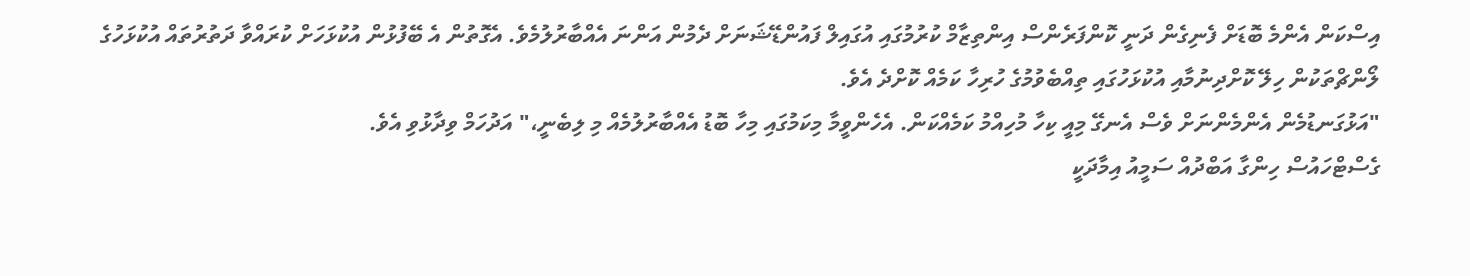އިސްކަން އެންމެ ބޮޑަށް ފެނިގެން ދަނީ ކޮންފަރެންސް އިންތިޒާމް ކުރުމުގައި އުގައިލް ފައުންޑޭޝަނަށް ދެމުން އަންނަ އެއްބާރުލުމެވެ. އެގޮތުން އެ ބޭފުޅުން އުކުޅަހަށް ކުރައްވާ ދަތުރުތައް އުކުޅަހުގެ ލޯންޗްތަކުން ހިލޭ ކޮށްދިނުމާއި އުކުޅަހުގައި ތިއްބެވުމުގެ ހުރިހާ ކަމެއް ކޮށްދެ އެވެ.
"އަޅުގަނޑުމެން އެންމެންނަށް ވެސް އެނގޭ މިއީ ކިހާ މުހިއްމު ކަމެއްކަން. އެހެންވީމާ މިކަމުގައި މިހާ ބޮޑު އެއްބާރުލުމެއް މި ލިބެނީ،" އަދުހަމް ވިދާޅުވި އެވެ.
ގެސްޓްހައުސް ހިންގާ އަބްދުއް ސަމީއު އިމާދަކީ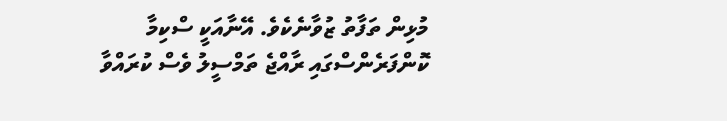މުޅިން ތަފާތު ޒުވާނެކެވެ. އޭނާއަކީ ސްކިމާ ކޮންފަރެންސްގައި ރާއްޖެ ތަމްސީލު ވެސް ކުރައްވާ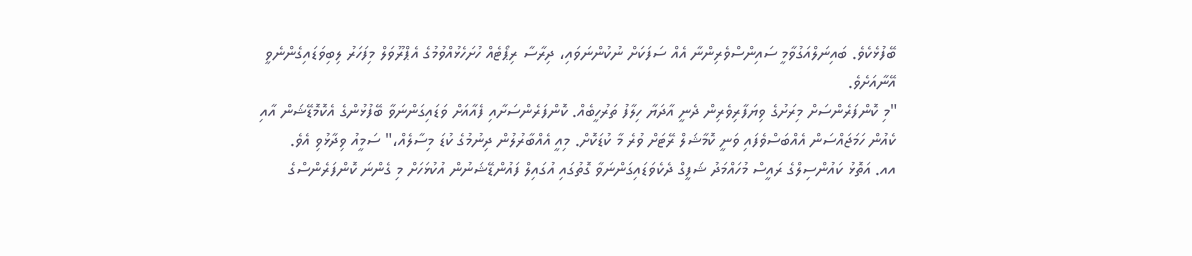ބޭފުޅެކެވެ. ބައިނަލްއަގުވާމީ ސައިންސްވެރިންނާ އެއް ސަފަކަށް ނުކުންނަވައި، ދިރާސާ ރިޕޯޓެއް ހުށަހެޅުއްވުމުގެ އެޕްރޫވަލް މިފަހަރު ލިބިވަޑައިގެންނެވީ އޭނާއަށެވެ.
"މި ކޮންފަރެންސަށް މިރަށުގެ ވިޔަފާރިވެރިން ދެނީ އާދަޔާ ހިލާފު ތަރުހީބެއް. ކޮންފަރެންސަށާއި ފެއާއަށް ވަޑައިގަންނަވާ ބޭފުޅުންގެ އެކޮމޮޑޭޝަން އާއި ކެއުން ހަމަޖައްސަން އެއްބަސްވެފައި ވަނީ ކޮމާޝަލް ރޭޓަށް ވުރެ މާ ކުޑަކޮށް. މިއީ އެއްބާރުލުން ދިނުމުގެ ކުޑަ މިސާލެއް،" ސަމީއު ވިދާޅުވި އެވެ.
އއ. އަތޮޅު ކައުންސިލްގެ ރައީސް މުހައްމަދު ޝަފީގް ދެކެވަޑައިގަންނަވާ ގޮތުގައި އުގައިލް ފައުންޑޭޝަނުން އުކުޅަހަށް މި ގެންނަ ކޮންފަރެންސްގެ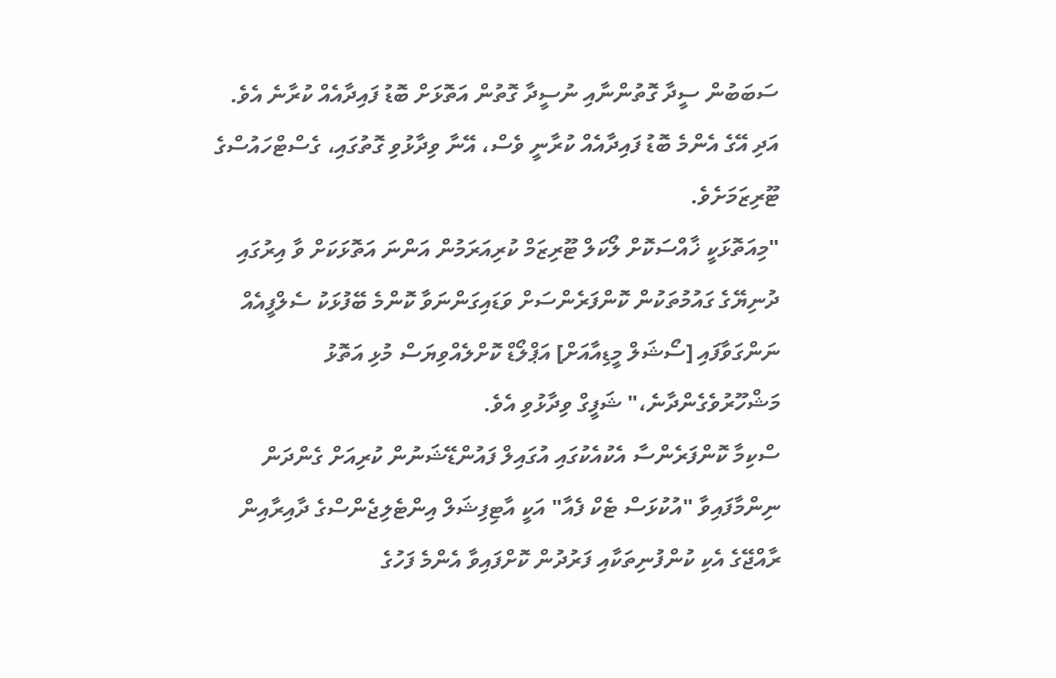ސަބަބުން ސީދާ ގޮތުންނާއި ނުސީދާ ގޮތުން އަތޮޅަށް ބޮޑު ފައިދާއެއް ކުރާނެ އެވެ. އަދި އޭގެ އެންމެ ބޮޑު ފައިދާއެއް ކުރާނީ ވެސް، އޭނާ ވިދާޅުވި ގޮތުގައި، ގެސްޓްހައުސްގެ ޓޫރިޒަމަށެވެ.
"މިއަތޮޅަކީ ޚާއްސަކޮށް ލޯކަލް ޓޫރިޒަމް ކުރިއަރަމުން އަންނަ އަތޮޅަކަށް ވާ އިރުގައި ދުނިޔޭގެ ގައުމުތަކުން ކޮންފަރެންސަށް ވަޑައިގަންނަވާ ކޮންމެ ބޭފުޅަކު ސެލްފީއެއް ނަންގަވާފައި [ސޯޝަލް މީޑިއާއަށް] އަޕްލޯޑް ކޮށްލެއްވިޔަސް މުޅި އަތޮޅު މަޝްހޫރުވެގެންދާނެ،" ޝަފީގް ވިދާޅުވި އެވެ.
ސްކިމާ ކޮންފަރެންސާ އެކުއެކުގައި އުގައިލް ފައުންޑޭޝަނުން ކުރިއަށް ގެންދަން ނިންމާފައިވާ "އުކުޅަސް ޓެކް ފެއާ" އަކީ އާޓިފިޝަލް އިންޓެލިޖެންސްގެ ދާއިރާއިން ރާއްޖޭގެ އެކި ކުންފުނިތަކާއި ފަރުދުން ކޮށްފައިވާ އެންމެ ފަހުގެ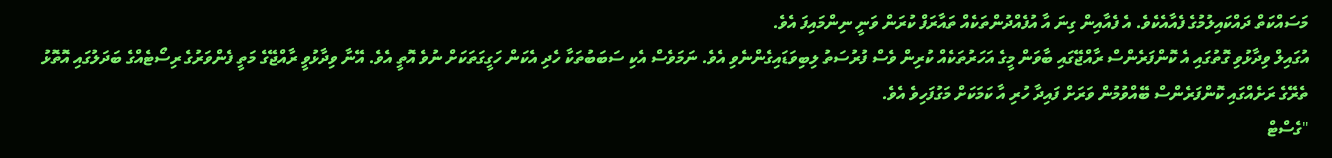މަސައްކަތް ދައްކައިލުމުގެ ފެއާއެކެވެ. އެ ފެއާއިން ގިނަ އާ އުފެއްދުންތަކެއް ތައާރަފް ކުރަން ވަނީ ނިންމައިފަ އެވެ.
އުގައިލް ވިދާޅުވި ގޮތުގައި އެ ކޮންފަރެންސް ރާއްޖޭގައި ބާވަން މީގެ އަހަރުތަކެއް ކުރިން ވެސް ފުރުސަތު ލިބިވަޑައިގެންނެވި އެވެ. ނަމަވެސް އެކި ސަބަބުތަކާ ހެދި އެކަން ހަގީގަތަކަށް ނުވެ އޮތީ އެވެ. އޭނާ ވިދާޅުވީ ރާއްޖޭގެ މަތީ ފެންވަރުގެ ރިސޯޓެއްގެ ބަދަލުގައި އޮތޮޅު ތެރޭގެ ރަށެއްގައި ކޮންފަރެންސް ބޭއްވުމުން ވަރަށް ފައިދާ ހުރި އާ ކަމަކަށް މަގުފަހިވެ އެވެ.
"ގެސްޓް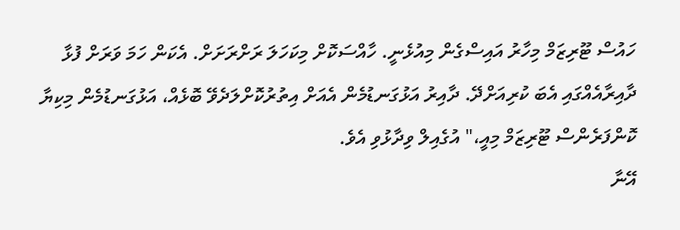ހައުސް ޓޫރިޒަމް މިހާރު އައިސްގެން މިއުޅެނީ. ހާއްސަކޮށް މިކަހަލަ ރަށްރަށަށް. އެކަން ހަމަ ވަރަށް ފުޅާ ދާއިރާއެއްގައި އެބަ ކުރިއަށްދޭ. ދާއިރު އަޅުގަނޑުމެން އެއަށް އިތުރުކޮށްލަދެވޭ ބޮޅެއް، އަޅުގަނޑުމެން މިކިޔާ ކޮންފަރެންސް ޓޫރިޒަމް މިއީ،" އުގެއިލް ވިދާޅުވި އެވެ.
އޭނާ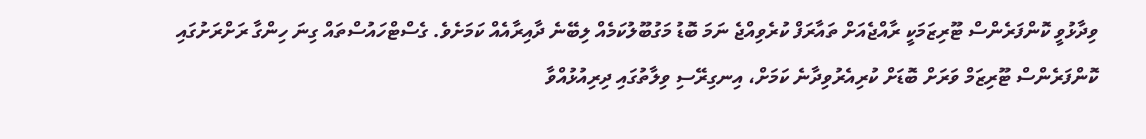ވިދާޅުވީ ކޮންފަރެންސް ޓޫރިޒަމަކީ ރާއްޖެއަށް ތައާރަފް ކުރެވިއްޖެ ނަމަ ބޮޑު މަގުބޫލުކަމެއް ލިބޭނެ ދާއިރާއެއް ކަމަށެވެ. ގެސްޓްހައުސްތައް ގިނަ ހިންގާ ރަށްރަށުގައި ކޮންފަރެންސް ޓޫރިޒަމް ވަރަށް ބޮޑަށް ކުރިއެރުވިދާނެ ކަމަށް، އިނގިރޭސި ވިލާތުގައި ދިރިއުޅުއްވާ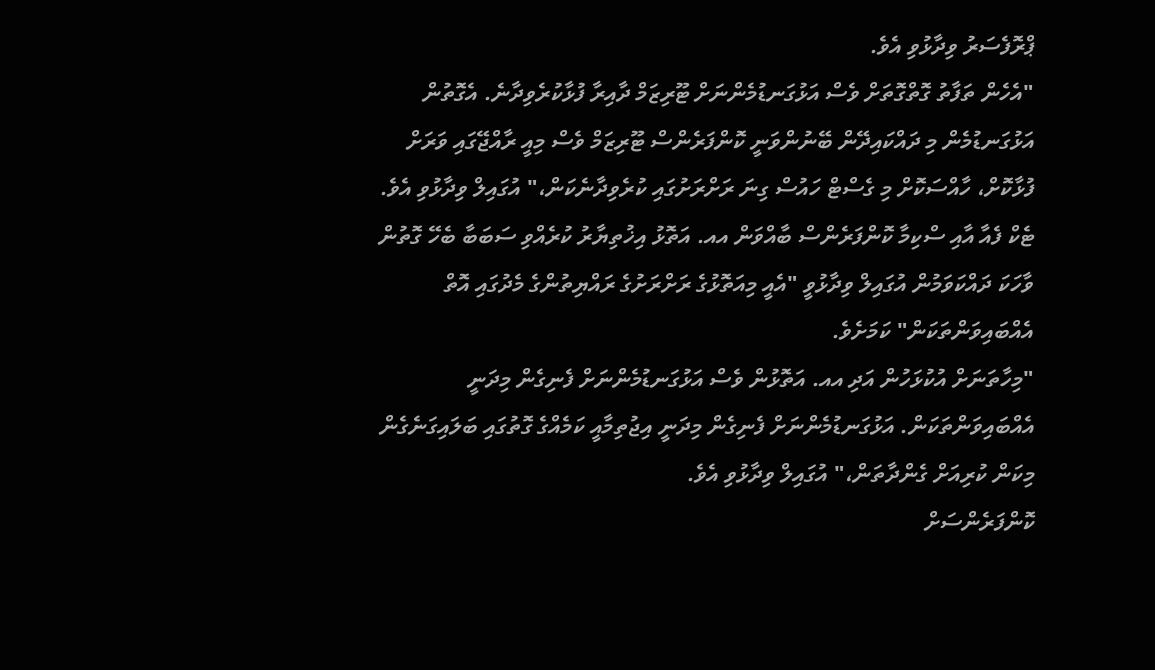ޕްރޮފެސަރު ވިދާޅުވި އެވެ.
"އެހެން ތަފާތު ގޮތްގޮތަށް ވެސް އަޅުގަނޑުމެންނަށް ޓޫރިޒަމް ދާއިރާ ފުޅާކުރެވިދާނެ. އެގޮތުން އަޅުގަނޑުމެން މި ދައްކައިދޭން ބޭނުންވަނީ ކޮންފަރެންސް ޓޫރިޒަމް ވެސް މިއީ ރާއްޖޭގައި ވަރަށް ފުޅާކޮށް، ހާއްސަކޮށް މި ގެސްޓް ހައުސް ގިނަ ރަށްރަށުގައި ކުރެވިދާނެކަން،" އުގައިލް ވިދާޅުވި އެވެ.
ޓެކް ފެއާ އާއި ސްކިމާ ކޮންފަރެންސް ބާއްވަން އއ. އަތޮޅު އިޚުތިޔާރު ކުރެއްވި ސަބަބާ ބެހޭ ގޮތުން ވާހަކަ ދައްކަވަމުން އުގައިލް ވިދާޅުވީ "އެއީ މިއަތޮޅުގެ ރަށްރަށުގެ ރައްޔިތުންގެ މެދުގައި އޮތް އެއްބައިވަންތަކަން" ކަމަށެވެ.
"މިހާތަނަށް އުކުޅަހުން އަދި އއ. އަތޮޅުން ވެސް އަޅުގަނޑުމެންނަށް ފެނިގެން މިދަނީ އެއްބައިވަންތަކަން. އަޅުގަނޑުމެންނަށް ފެނިގެން މިދަނީ އިޖުތިމާއީ ކަމެއްގެ ގޮތުގައި ބަލައިގަނެގެން މިކަން ކުރިއަށް ގެންދާތަން،" އުގައިލް ވިދާޅުވި އެވެ.
ކޮންފަރެންސަށް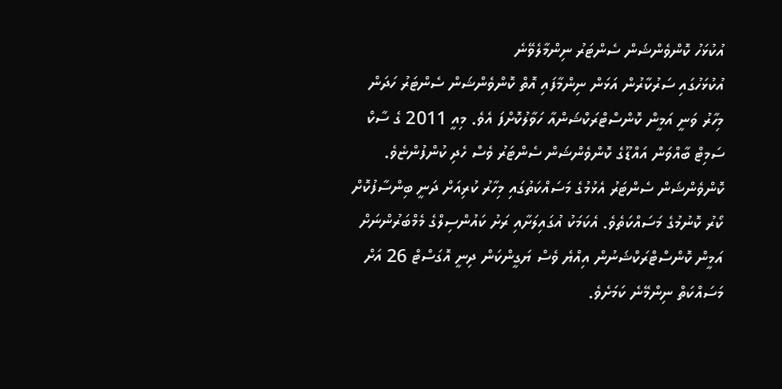އުކުޅަހު ކޮންވެންޝަން ސެންޓަރު ނިންމާލެވޭނެ
އުކުޅަހުގައި ސަރުކާރުން އަޅަން ނިންމާފައި އޮތް ކޮންވެންޝަން ސެންޓަރު ހަދަން މިހާރު ވަނީ އަމީން ކޮންސްޓްރަކްޝަންއާ ހަވާލުކޮށްފަ އެވެ. މިއީ 2011 ގެ ސާކް ސަމިޓް ބާއްވަން އައްޑޫގެ ކޮންވެންޝަން ސެންޓަރު ވެސް ހެދި ކުންފުންޏެވެ.
ކޮންވެންޝަން ސެންޓަރު އެޅުމުގެ މަސައްކަތުގައި މިހާރު ކުރިއަށް ދަނީ ބިންސާފުކޮށް ކޯރު ކޮނުމުގެ މަސައްކަތެވެ. އެކަމަކު އުގައިލަށާއި ރަށު ކައުންސިލްގެ މެމްބަރުންނަށް އަމީން ކޮންސްޓްރަކްޝަނުން އިއްޔެ ވެސް ޔަގީންކަން ދިނީ އޮގަސްޓް 26 އަށް މަސައްކަތް ނިންމޭނެ ކަމަށެވެ.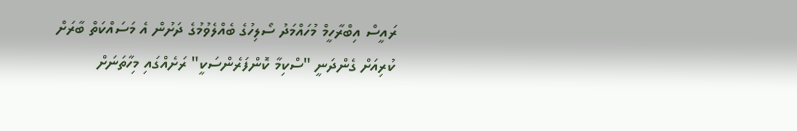ރައީސް އިބްރާހީމް މުހައްމަދު ސޯލިހުގެ ބެއްލެވުމުގެ ދަށުން އެ މަސައްކަތް ބާރަށް ކުރިއަށް ގެންދަނީ "ސްކިމާ ކޮންފަރެންސަކީ" ރަށެއްގައި މިހާތަނަށް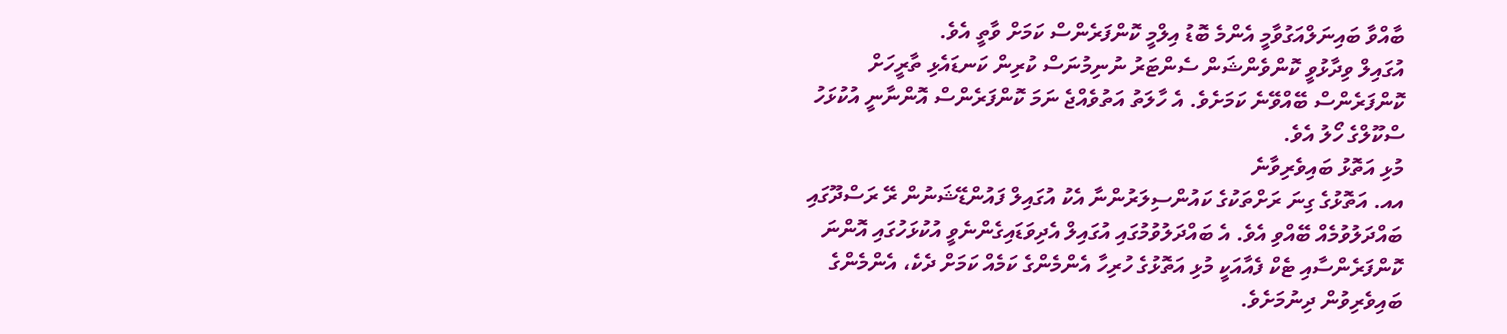ބާއްވާ ބައިނަލްއަގުވާމީ އެންމެ ބޮޑު އިލްމީ ކޮންފަރެންސް ކަމަށް ވާތީ އެވެ.
އުގައިލް ވިދާޅުވީ ކޮންވެންޝަން ސެންޓަރު ނުނިމުނަސް ކުރިން ކަނޑައެޅި ތާރީހަށް ކޮންފަރެންސް ބޭއްވޭނެ ކަމަށެވެ. އެ ހާލަތު އަތުވެއްޖެ ނަމަ ކޮންފަރެންސް އޮންނާނީ އުކުޅަހު ސްކޫލްގެ ހޯލު އެވެ.
މުޅި އަތޮޅު ބައިވެރިވާނެ
އއ. އަތޮޅުގެ ގިނަ ރަށްތަކުގެ ކައުންސިލަރުންނާ އެކު އުގައިލް ފައުންޑޭޝަނުން ރޭ ރަސްދޫގައި ބައްދަލުވުމެއް ބޭއްވި އެވެ. އެ ބައްދަލުވުމުގައި އުގައިލް އެދިވަޑައިގެންނެވީ އުކުޅަހުގައި އޮންނަ ކޮންފަރެންސާއި ޓެކް ފެއާއަކީ މުޅި އަތޮޅުގެ ހުރިހާ އެންމެންގެ ކަމެއް ކަމަށް ދެކެ، އެންމެންގެ ބައިވެރިވުން ދިނުމަށެވެ.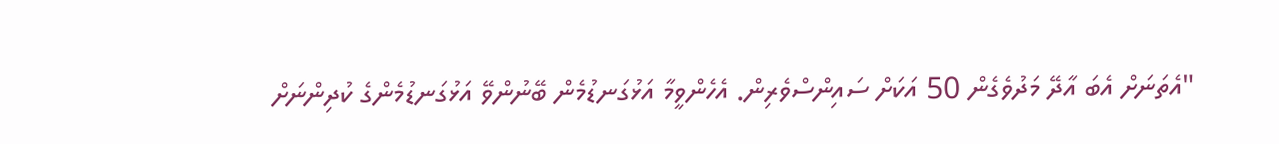"އެތަނަށް އެބަ އާދޭ މަދުވެގެން 50 އަކަށް ސައިންސްވެރިން. އެހެންވީމާ އަޅުގަނޑުމެން ބޭނުންވޭ އަޅުގަނޑުމެންގެ ކުދިންނަށް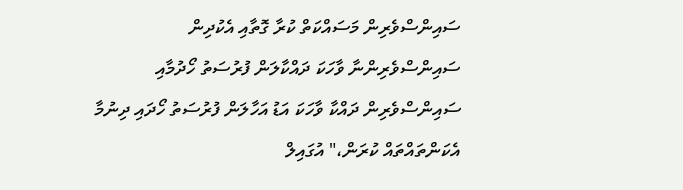ސައިންސްވެރިން މަސައްކަތް ކުރާ ގޮތާއި އެކުދިން ސައިންސްވެރިންނާ ވާހަކަ ދައްކާލަން ފުރުސަތު ހޯދުމާއި ސައިންސްވެރިން ދައްކާ ވާހަކަ އަޑު އަހާލަން ފުރުސަތު ހޯދައި ދިނުމާ އެކަންތައްތައް ކުރަން،" އުގައިލް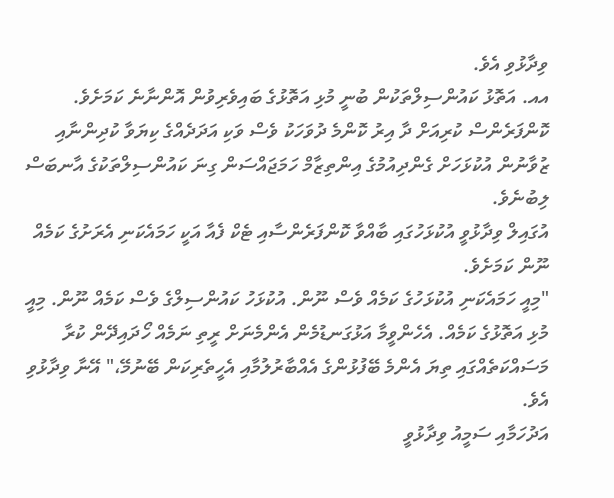ވިދާޅުވި އެވެ.
އއ. އަތޮޅު ކައުންސިލްތަކުން ބުނީ މުޅި އަތޮޅުގެ ބައިވެރިވުން އޮންނާނެ ކަމަށެވެ. ކޮންފަރެންސް ކުރިއަށް ދާ އިރު ކޮންމެ ދުވަހަކު ވެސް ވަކި އަދަދެއްގެ ކިޔަވާ ކުދިންނާއި ޒުވާނުން އުކުޅަހަށް ގެންދިއުމުގެ އިންތިޒާމް ހަމަޖައްސަން ގިނަ ކައުންސިލްތަކުގެ އާނބަސް ލިބުނެވެ.
އުގައިލް ވިދާޅުވީ އުކުޅަހުގައި ބާއްވާ ކޮންފަރެންސާއި ޓެކް ފެއާ އަކީ ހަމައެކަނި އެރަށުގެ ކަމެއް ނޫން ކަމަށެވެ.
"މިއީ ހަމައެކަނި އުކުޅަހުގެ ކަމެއް ވެސް ނޫން. އުކުޅަހު ކައުންސިލްގެ ވެސް ކަމެއް ނޫން. މިއީ މުޅި އަތޮޅުގެ ކަމެއް. އެހެންވީމާ އަޅުގަނޑުމެން އެންމެނަށް ރީތި ނަމެއް ހޯދައިދޭން ކުރާ މަސައްކަތެއްގައި ތިޔަ އެންމެ ބޭފުޅުންގެ އެއްބާރުލުމާއި އެހީތެރިކަން ބޭނުމޭ،" އޭނާ ވިދާޅުވި އެވެ.
އަދުހަމާއި ސަމީއު ވިދާޅުވީ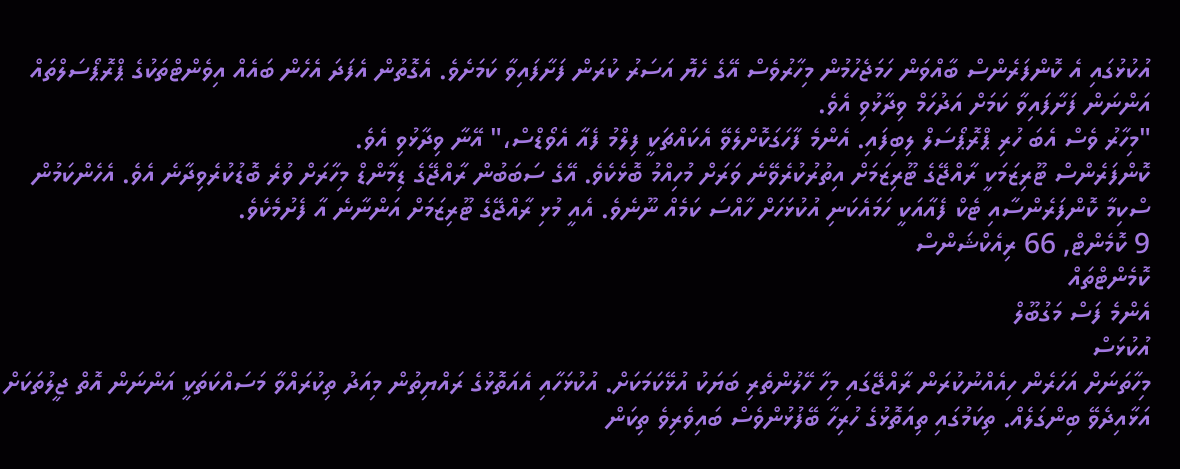އުކުޅުގައި އެ ކޮންފަރެންސް ބާއްވަން ހަމަޖެހުމުން މިހާރުވެސް އޭގެ ހެޔޮ އަސަރު ކުރަން ފަށާފައިވާ ކަމަށެވެ. އެގޮތުން އެފަދަ އެހެން ބައެއް އިވެންޓްތަކުގެ ޕްރޮޕޯސަލްތައް އަންނަން ފަށާފައިވާ ކަމަށް އަދުހަމް ވިދާޅުވި އެވެ.
"މިހާރު ވެސް އެބަ ހުރި ޕްރޮޕޯސަލް ލިބިފައި. އެންމެ ފާހަގަކޮށްލެވޭ އެކައްޗަކީ ފިލްމު ފެއާ އެވޯޑްސް،" އޭނާ ވިދާޅުވި އެވެ.
ކޮންފަރެންސް ޓޫރިޒަމަކީ ރާއްޖޭގެ ޓޫރިޒަމަށް އިތުރުކުރެވޭނެ ވަރަށް މުހިއްމު ބޮޅެކެވެ. އޭގެ ސަބަބުން ރާއްޖޭގެ ޑިމާންޑް މިހާރަށް ވުރެ ބޮޑުކުރެވިދާނެ އެވެ. އެހެންކަމުން ސްކިމާ ކޮންފަރެންސާއި ޓެކް ފެއާއަކީ ހަމައެކަނި އުކުޅަހަށް ހާއްސަ ކަމެއް ނޫނެވެ. އެއީ މުޅި ރާއްޖޭގެ ޓޫރިޒަމަށް އަންނާނެ އާ ފެށުމެކެވެ.
9 ކޮމެންޓް, 66 ރިއެކްޝަންސް
ކޮމެންޓްތައް
އެންމެ ފަސް މަގުބޫލް
އުކުޅަސް
މިހާތަނަށް އަހަރެން ހިއެއްނުކުރަން ރާއްޖޭގައި މިހާ ހޭލުންތެރި ބަޔަކު އުޅޭކަމަކަށް. އުކުޅަހާއި އެއަތޮޅުގެ ރައްޔިތުން މިއަދު ތިކުރައްވާ މަސައްކަތަކީ އަންނަން އޮތް ޖީލުތަކަށް އަޅާއިދެވޭ ބިންގަލެއް. ތިކަމުގައި ތިއަތޮޅުގެ ހުރިހާ ބޭފުޅުންވެސް ބައިވެރިވެ ތިކަން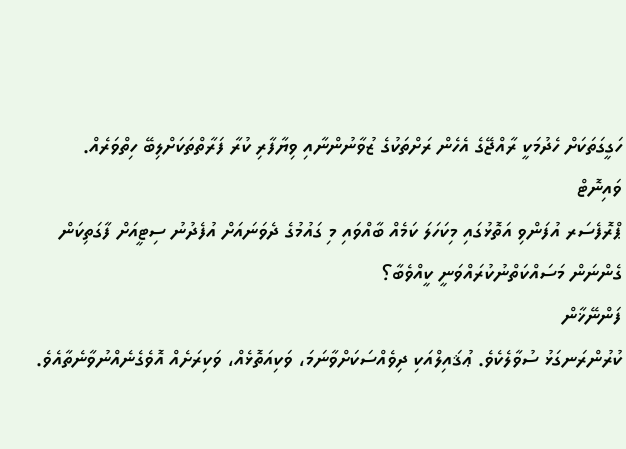ހަގީގަތަކަށް ހެދުމަކީ ރާއްޖޭގެ އެހެން ރަށްތަކުގެ ޒުވާނުންނާއި ވިޔާފާރި ކުރާ ފަރާތްތަކަށްލިބޭ ހިތްވަރެއް.
ވައިނޮޓް
ޕްރޮފެސަރ އުފަންވި އަތޮޅުގައި މިކަހަލަ ކަމެއް ބާއްވައި މި ގައުމުގެ ދެވަނައަށް އުފެދުނު ސިޓީއަށް ފާގަތިކަން ގެންނަން މަސައްކަތްނުކުރައްވަނީ ކީއްވެބާ؟
ފަންނޭޚާން
ކުރުންރަނގަޅު ސުވާލެކެވެ. ޢުޤައިލްއަކި ދިވެއްސަކަށްވާނަމަ، ވަކިއަތޮޅެއް، ވަކިރަށެއް އޮވެގެނެއްނުވާނެތާއެވެ.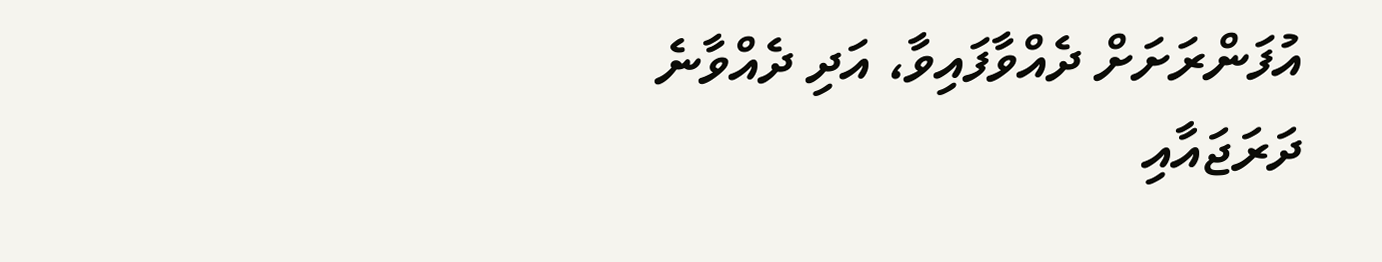އުފަންރަށަށް ދެއްވާފައިވާ، އަދި ދެއްވާނެ ދަރަޖައާއި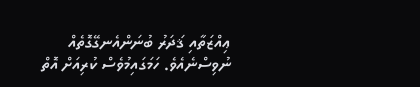ޢިއްޒަތާއި ޤަދަރު ބުނަންއެނގޭގޮތެއް ނުވިސްނެއެވެ. ހަމަގައިމުވެސް ކުރިއަށް އޮތް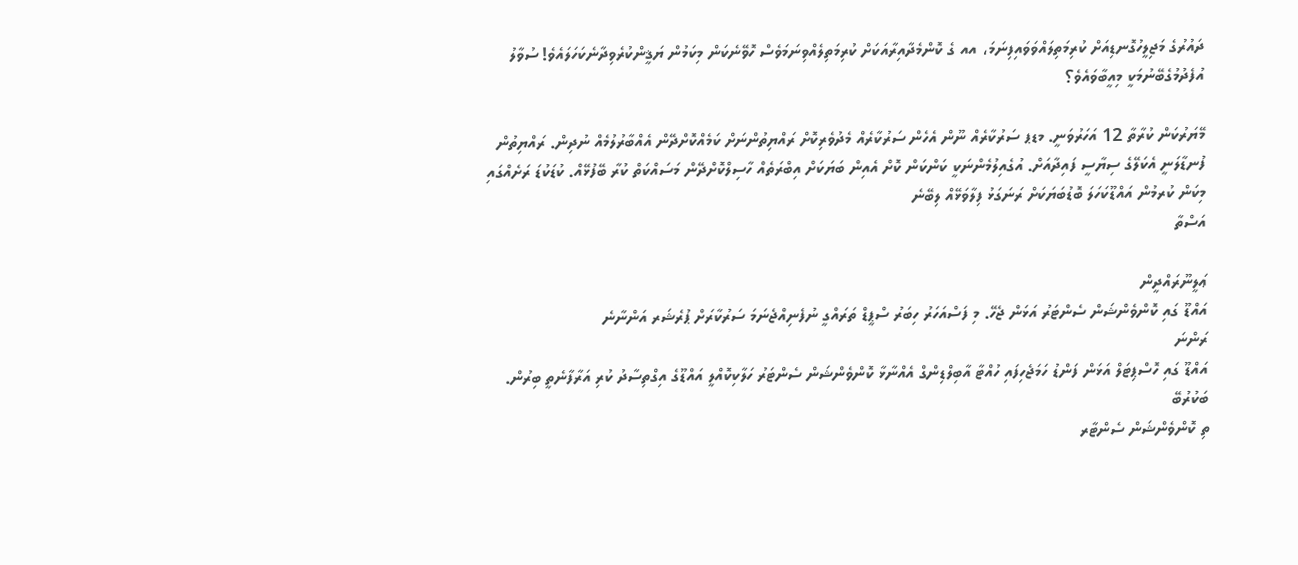ދައުރުގެ މަޖިލީހުގޮނޑިއަށް ކުރިމަތިލައްވަވައިފިނަމަ، އއ ގެ ކޮންމެދާއިރާއަކަށް ކުރިމަތިލެއްވިނަމަވެސް ހޮވޭނެކަން މިކަމުން ޔަޤީންކުރެވިދާނެކަހަލައެވެ! ސުވާލު އުފެދުމުގެބޭނުމަކީ މިއީބާވައެވެ؟

މޭޔަރުކަން ކުރާތާ 12 އަހަރުވަނީ. މޑޕ ސަރުކާރެއް ނޫން އެހެން ސަރުކާރެއް މެދުވެރިކޮށް ރައްޔިތުންނަށް ކަމެއްކޮށްދޭން އެއްބާރުލުމެއް ނުދިން. ރައްޔިތުން ފުނޑާލަނީ އެކަލޭގެ ސިޔާސީ ފައިދާއަށް. އުގެއިލުމެންނަކީ ކަންކަން ކޮށް އެއިން ބަޔަކަށް އިބްރަތެއް ހާސިލްކޮށްދޭން މަސައްކަތް ކުރާ ބޭފުޅޭއް. ކުޑަކުޑަ ރަށެއްގައި މިކަން ކުރމުން އައްޑޫކަހަލަ ބޮޑުބަޔަކަށް ރަނަގަޅު ފިލާވަޅޭއް ލިބޭނެ
އަސްތާ

ޢަލީނޫރައްދީން
އައްޑޫ ގައި ކޮންވެންޝަން ސެންޓަރު އަޅަން ޖެހޭ. މި ފަސްއަހަރު ހިބަރު ސްޕީޑް ތަރައްގީ ނުފެނިއްޖެނަމަ ސަރުކާރަށް ޕުރެޝަރ އަންނާނެ
ރަންނަ
އައްޑޫ ގައި ހޮސްޕިޓަލް އަޅަން ފަންޑު ހަމަޖެހިފައި ހުއްޓާ އާބިލްޑިންގް އެއްނާޅާ ކޮންވެންޝަން ސެންޓަރު ހަލާކިކޮއްލީ އައްޑޫގެ އިގްތިސާދު ކުރި އަރާފާނެތީ ބިރުން.
ބަކުރުބޭ
ތި ކޮންވެންޝަން ސެންޓާރ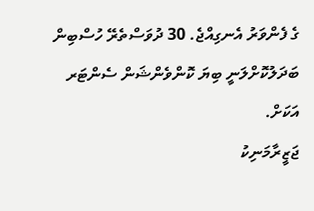ގެ ފެންވަރު އެނގިއްޖެ. 30 ދުވަސްތެރޭ ހުސްބިން ބަދަލުކޮށްލަނީ ބިޔަ ކޮންވެންޝަން ސެންޓަރ އަކަށް.
ޖަޒީރާމަނިކު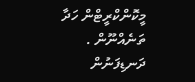މީކޮންކްރީޓްން ހަދާ ތަނެއްނޫން . ދަނޑިފަނުން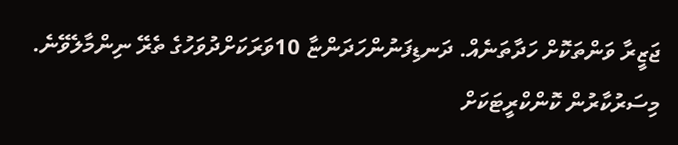ޖަޒީރާ ވަންތަކޮށް ހަދާތަނެއް. ދަނޑިފަނުންހަދަންޏާ 10ވަރަކަށްދުވަހުގެ ތެރޭ ނިންމާލެވޭނެ. މިސަރުކާރުން ކޮންކްރީޓަކަށް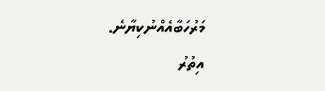މަރުހަބާއެއްނުކިޔާނެ.
އިތުރު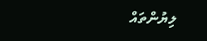ލިޔުންތައް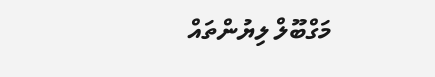މަގްބޫލް ލިޔުންތައް